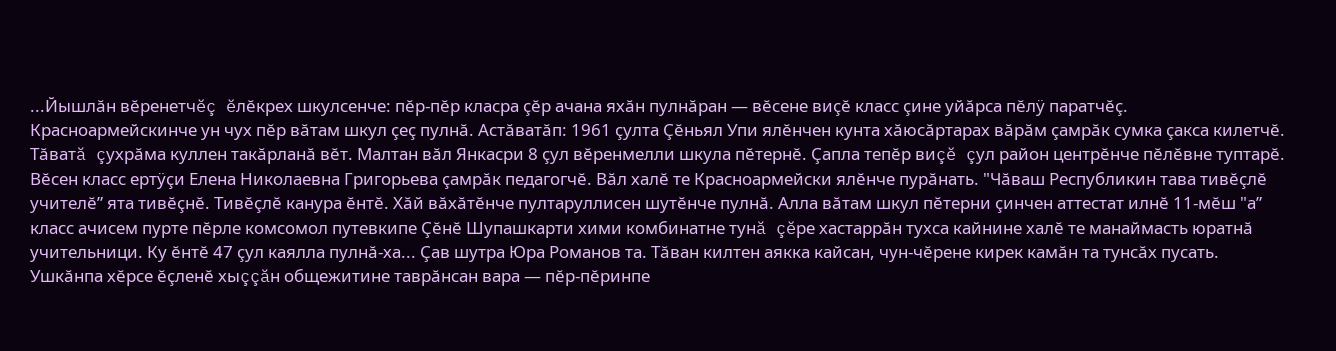...Йышлăн вĕренетчĕç ĕлĕкрех шкулсенче: пĕр-пĕр класра çĕр ачана яхăн пулнăран — вĕсене виçĕ класс çине уйăрса пĕлÿ паратчĕç. Красноармейскинче ун чух пĕр вăтам шкул çеç пулнă. Астăватăп: 1961 çулта Çĕньял Упи ялĕнчен кунта хăюсăртарах вăрăм çамрăк сумка çакса килетчĕ. Тăватă çухрăма куллен такăрланă вĕт. Малтан вăл Янкасри 8 çул вĕренмелли шкула пĕтернĕ. Çапла тепĕр виçĕ çул район центрĕнче пĕлĕвне туптарĕ. Вĕсен класс ертÿçи Елена Николаевна Григорьева çамрăк педагогчĕ. Вăл халĕ те Красноармейски ялĕнче пурăнать. "Чăваш Республикин тава тивĕçлĕ учителĕ” ята тивĕçнĕ. Тивĕçлĕ канура ĕнтĕ. Хăй вăхăтĕнче пултаруллисен шутĕнче пулнă. Алла вăтам шкул пĕтерни çинчен аттестат илнĕ 11-мĕш "а” класс ачисем пурте пĕрле комсомол путевкипе Çĕнĕ Шупашкарти хими комбинатне тунă çĕре хастаррăн тухса кайнине халĕ те манаймасть юратнă учительници. Ку ĕнтĕ 47 çул каялла пулнă-ха... Çав шутра Юра Романов та. Тăван килтен аякка кайсан, чун-чĕрене кирек камăн та тунсăх пусать. Ушкăнпа хĕрсе ĕçленĕ хыççăн общежитине таврăнсан вара — пĕр-пĕринпе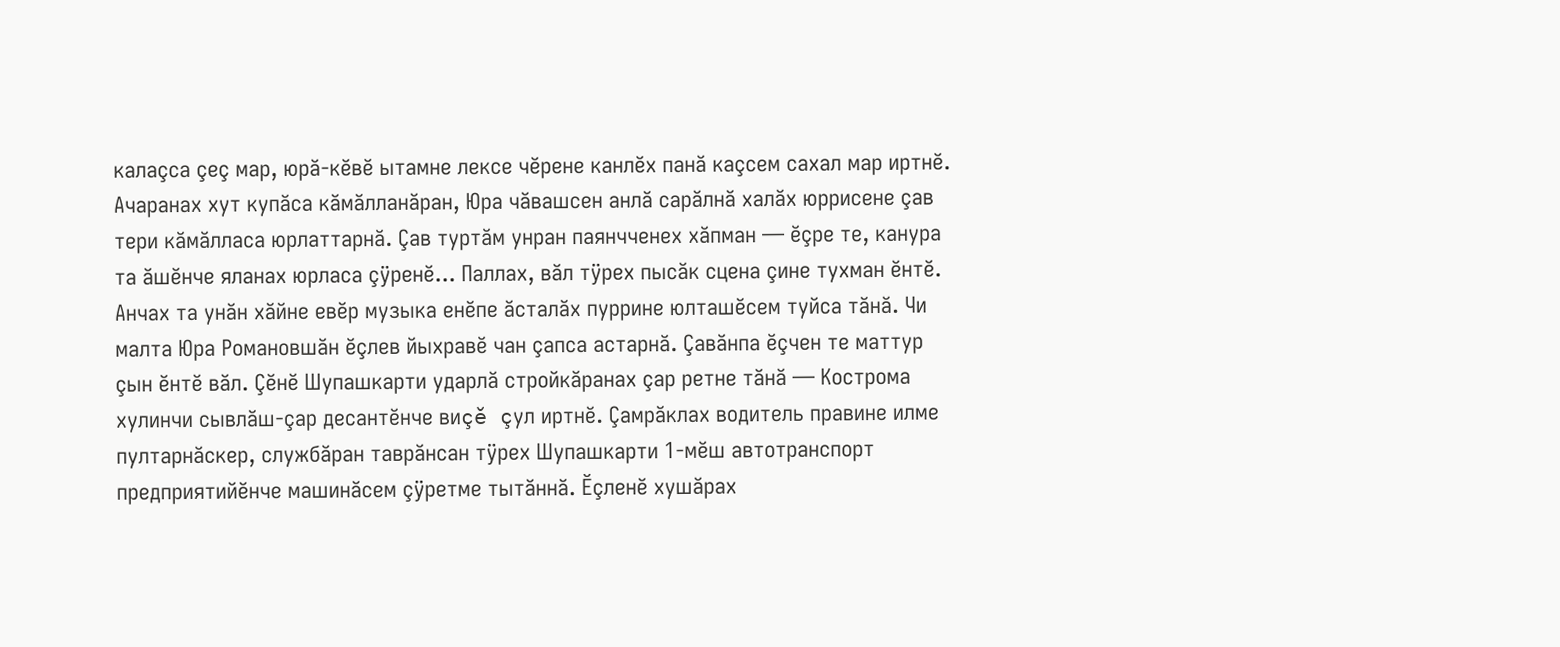калаçса çеç мар, юрă-кĕвĕ ытамне лексе чĕрене канлĕх панă каçсем сахал мар иртнĕ. Ачаранах хут купăса кăмăлланăран, Юра чăвашсен анлă сарăлнă халăх юррисене çав тери кăмăлласа юрлаттарнă. Çав туртăм унран паянчченех хăпман — ĕçре те, канура та ăшĕнче яланах юрласа çÿренĕ... Паллах, вăл тÿрех пысăк сцена çине тухман ĕнтĕ. Анчах та унăн хăйне евĕр музыка енĕпе ăсталăх пуррине юлташĕсем туйса тăнă. Чи малта Юра Романовшăн ĕçлев йыхравĕ чан çапса астарнă. Çавăнпа ĕçчен те маттур çын ĕнтĕ вăл. Çĕнĕ Шупашкарти ударлă стройкăранах çар ретне тăнă — Кострома хулинчи сывлăш-çар десантĕнче виçĕ çул иртнĕ. Çамрăклах водитель правине илме пултарнăскер, службăран таврăнсан тÿрех Шупашкарти 1-мĕш автотранспорт предприятийĕнче машинăсем çÿретме тытăннă. Ĕçленĕ хушăрах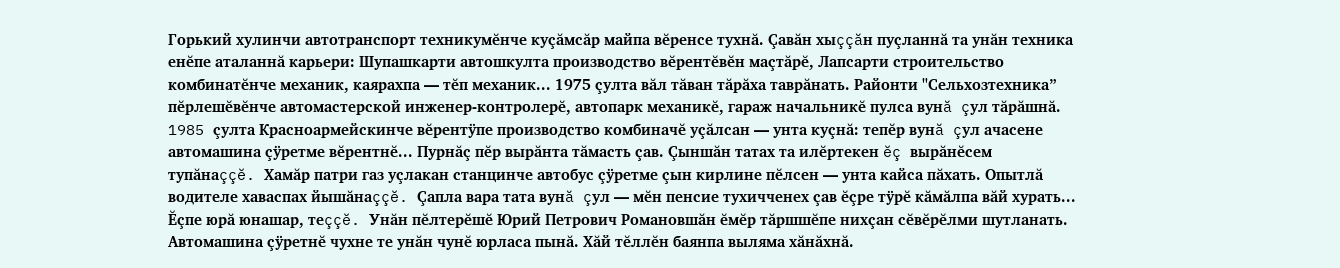Горький хулинчи автотранспорт техникумĕнче куçăмсăр майпа вĕренсе тухнă. Çавăн хыççăн пуçланнă та унăн техника енĕпе аталаннă карьери: Шупашкарти автошкулта производство вĕрентĕвĕн маçтăрĕ, Лапсарти строительство комбинатĕнче механик, каярахпа — тĕп механик... 1975 çулта вăл тăван тăрăха таврăнать. Районти "Сельхозтехника” пĕрлешĕвĕнче автомастерской инженер-контролерĕ, автопарк механикĕ, гараж начальникĕ пулса вунă çул тăрăшнă. 1985 çулта Красноармейскинче вĕрентÿпе производство комбиначĕ уçăлсан — унта куçнă: тепĕр вунă çул ачасене автомашина çÿретме вĕрентнĕ... Пурнăç пĕр вырăнта тăмасть çав. Çыншăн татах та илĕртекен ĕç вырăнĕсем тупăнаççĕ. Хамăр патри газ уçлакан станцинче автобус çÿретме çын кирлине пĕлсен — унта кайса пăхать. Опытлă водителе хаваспах йышăнаççĕ. Çапла вара тата вунă çул — мĕн пенсие тухичченех çав ĕçре тÿрĕ кăмăлпа вăй хурать... Ĕçпе юрă юнашар, теççĕ. Унăн пĕлтерĕшĕ Юрий Петрович Романовшăн ĕмĕр тăршшĕпе нихçан сĕвĕрĕлми шутланать. Автомашина çÿретнĕ чухне те унăн чунĕ юрласа пынă. Хăй тĕллĕн баянпа выляма хăнăхнă.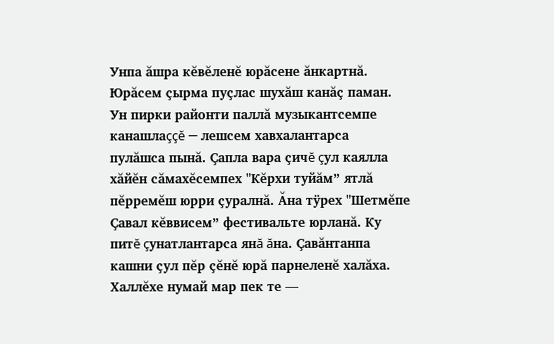Унпа ăшра кĕвĕленĕ юрăсене ăнкартнă. Юрăсем çырма пуçлас шухăш канăç паман. Ун пирки районти паллă музыкантсемпе канашлаççĕ — лешсем хавхалантарса пулăшса пынă. Çапла вара çичĕ çул каялла хăйĕн сăмахĕсемпех "Кĕрхи туйăм” ятлă пĕрремĕш юрри çуралнă. Ăна тÿрех "Шетмĕпе Çавал кĕввисем” фестивальте юрланă. Ку питĕ çунатлантарса янă ăна. Çавăнтанпа кашни çул пĕр çĕнĕ юрă парнеленĕ халăха. Халлĕхе нумай мар пек те —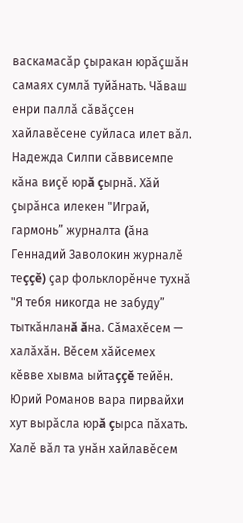васкамасăр çыракан юрăçшăн самаях сумлă туйăнать. Чăваш енри паллă сăвăçсен хайлавĕсене суйласа илет вăл. Надежда Силпи сăввисемпе кăна виçĕ юрă çырнă. Хăй çырăнса илекен "Играй, гармонь” журналта (ăна Геннадий Заволокин журналĕ теççĕ) çар фольклорĕнче тухнă "Я тебя никогда не забуду” тыткăнланă ăна. Сăмахĕсем — халăхăн. Вĕсем хăйсемех кĕвве хывма ыйтаççĕ тейĕн. Юрий Романов вара пирвайхи хут вырăсла юрă çырса пăхать. Халĕ вăл та унăн хайлавĕсем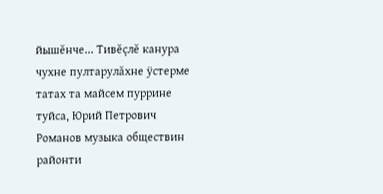йышĕнче... Тивĕçлĕ канура чухне пултарулăхне ÿстерме татах та майсем пуррине туйса, Юрий Петрович Романов музыка обществин районти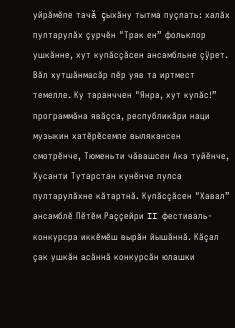уйрăмĕпе тачă çыхăну тытма пуçлать: халăх пултарулăх çурчĕн "Трак ен” фольклор ушкăнне, хут купăсçăсен ансамбльне çÿрет. Вăл хутшăнмасăр пĕр уяв та иртмест темелле. Ку таранччен "Янра, хут купăс!” программăна явăçса, республикăри наци музыкин хатĕрĕсемпе вылякансен смотрĕнче, Тюменьти чăвашсен Ака туйĕнче, Хусанти Тутарстан кунĕнче пулса пултарулăхне кăтартнă. Купăсçăсен "Хавал” ансамблĕ Пĕтĕм Раççейри II фестиваль-конкурсра иккĕмĕш вырăн йышăннă. Кăçал çак ушкăн асăннă конкурсăн юлашки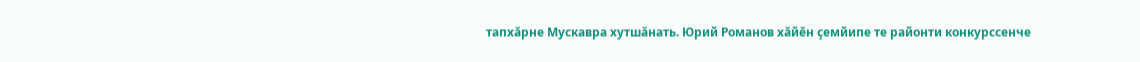тапхăрне Мускавра хутшăнать. Юрий Романов хăйĕн çемйипе те районти конкурссенче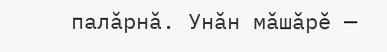палăрнă. Унăн мăшăрĕ —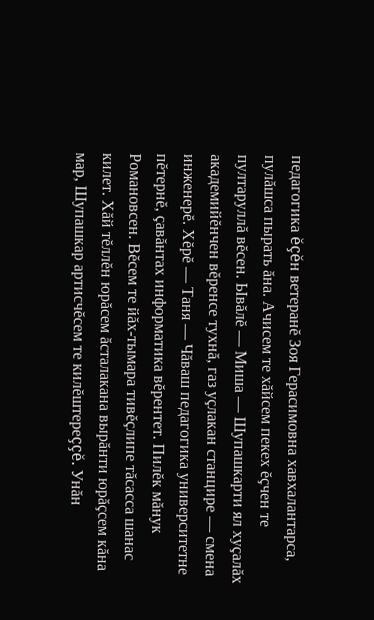педагогика ĕçĕн ветеранĕ Зоя Герасимовна хавхалантарса, пулăшса пырать ăна. Ачисем те хăйсем пекех ĕçчен те пултаруллă вĕсен. Ывăлĕ — Миша — Шупашкарти ял хуçалăх академийĕнчен вĕренсе тухнă, газ уçлакан станцире — смена инженерĕ. Хĕрĕ — Таня — Чăваш педагогика университетне пĕтернĕ, çавăнтах информатика вĕрентет. Пилĕк мăнук Романовсен. Вĕсем те йăх-тымара тивĕçлипе тăсасса шанас килет. Хăй тĕллĕн юрăсем ăсталакана вырăнти юрăçсем кăна мар, Шупашкар артисчĕсем те килĕштереççĕ. Унăн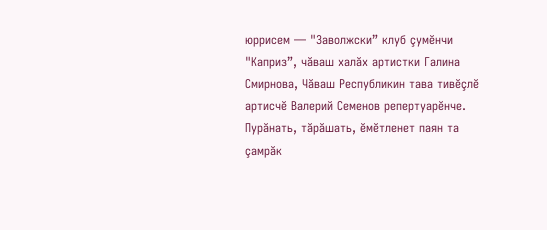юррисем — "Заволжски” клуб çумĕнчи "Каприз”, чăваш халăх артистки Галина Смирнова, Чăваш Республикин тава тивĕçлĕ артисчĕ Валерий Семенов репертуарĕнче. Пурăнать, тăрăшать, ĕмĕтленет паян та çамрăк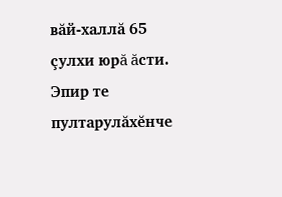вăй-халлă 65 çулхи юрă ăсти. Эпир те пултарулăхĕнче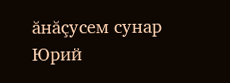ăнăçусем сунар Юрий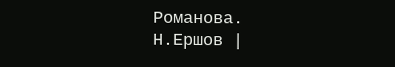Романова.
Н.Ершов |